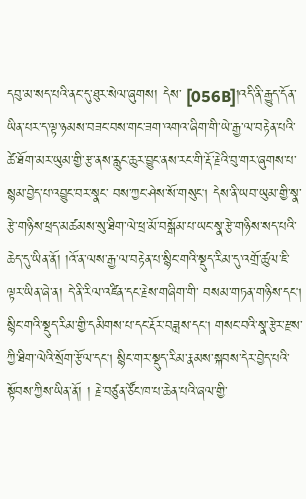དབུ་མ་སད་པའི་ནང་དུ་ཐུར་སེལ་ཞུགས། དེས་ [056B]།འདི་ནི་རྒྱུད་དོན་ཡིན་པར་ད་ལྟ་ཉམས་བཟང་བས་གང་ཟག་འགའ་ཞིག་གི་ཡེ་རྒྱ་ལ་བརྟེན་པའི་ཚེ་ཐོག་མར་ཡུམ་གྱི་རྩ་ནས་རླུང་ཆུར་བྱུང་ནས་རང་གི་རྡོ་རྗེའི་བུ་གར་ཞུགས་པ་སྙམ་བྱེད་པ་འབྱུང་བར་སྣང་ བས་ཀྱང་ཤེས་སོ་གསུང། དེས་ནི་ཡབ་ཡུམ་གྱི་སྣ་རྩེ་གཉིས་ཕྲད་མཚམས་སུ་ཐིག་ལེ་ཕྲ་མོ་བསྒོམ་པ་ཡང་སྣ་རྩེ་གཉིས་སད་པའི་ཆེད་དུ་ཡིན་ནོ། །འོ་ན་ལས་རྒྱ་ལ་བརྟེན་པ་སྙིང་གའི་སྡུད་རིམ་དུ་འགྲོ་ཚུལ་ཇི་ལྟར་ཡིན་ཞེ་ན། དེ་ནི་རིལ་འཛིན་དང་རྗེས་གཞིག་གི་ བསམ་གཏན་གཉིས་དང། སྙིང་གའི་སྡུད་རིམ་གྱི་དམིགས་པ་དང་རྡོར་བཟླས་དང། གསང་བའི་སྣ་རྩེར་རྫས་ཀྱི་ཐིག་ལེའི་སྲོག་རྩོལ་དང། སྙིང་གར་སྡུད་རིམ་རྣམས་སྐབས་དེར་བྱེད་པའི་སྟོབས་ཀྱིས་ཡིན་ནོ། ། རྗེ་བཙུན་ཙོང་ཁ་པ་ཆེན་པའི་ཞལ་གྱི་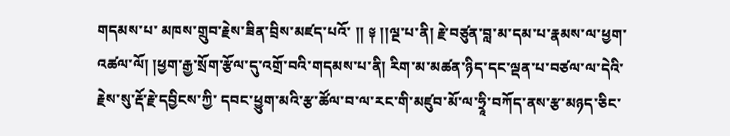གདམས་པ་ མཁས་གྲུབ་རྗེས་ཟིན་བྲིས་མཛད་པའོ་ །། ༈ །།ལྔ་པ་ནི། རྗེ་བཙུན་བླ་མ་དམ་པ་རྣམས་ལ་ཕྱག་འཚལ་ལོ། །ཕྱག་རྒྱ་སྲོག་རྩོལ་དུ་འགྲོ་བའི་གདམས་པ་ནི། རིག་མ་མཚན་ཉིད་དང་ལྡན་པ་བཙལ་ལ་དེའི་རྗེས་སུ་རྡོ་རྗེ་དབྱིངས་ཀྱི་ དབང་ཕྱུག་མའི་རྩ་ཚོལ་བ་ལ་རང་གི་མཛུབ་མོ་ལ་ཧྲཱི་བཀོད་ནས་རྩ་མཉད་ཅིང་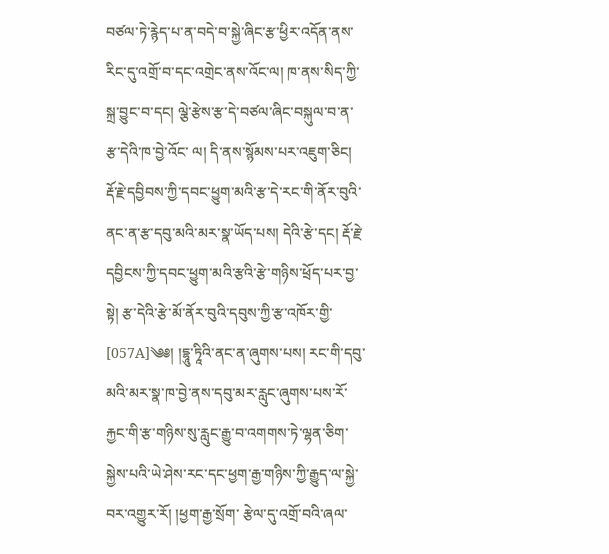བཙལ་ཏེ་རྙེད་པ་ན་བདེ་བ་སྐྱེ་ཞིང་རྩ་ཕྱིར་འདོན་ནས་རིང་དུ་འགྲོ་བ་དང་འགྲེང་ནས་འོང་ལ། ཁ་ནས་སིད་ཀྱི་སྐྲ་བྱུང་བ་དང། ལྕེ་རྩེས་རྩ་དེ་བཙལ་ཞིང་བསྐུལ་བ་ན་རྩ་དེའི་ཁ་བྱེ་འོང་ ལ། དི་ནས་སྙོམས་པར་འཇུག་ཅིང། རྡོ་རྗེ་དབྱིབས་ཀྱི་དབང་ཕྱུག་མའི་རྩ་དེ་རང་གི་ནོར་བུའི་ནང་ན་རྩ་དབུ་མའི་མར་སྣ་ཡོད་པས། དེའི་རྩེ་དང། རྡོ་རྗེ་དབྱིངས་ཀྱི་དབང་ཕྱུག་མའི་རྩའི་རྩེ་གཉིས་ཕྲོད་པར་བྱ་སྟེ། རྩ་དེའི་རྩེ་མོ་ནོར་བུའི་དབུས་ཀྱི་རྩ་འཁོར་གྱི་ [057A]༄༅། །དྷཱུ་ཏཱིའི་ནང་ན་ཞུགས་པས། རང་གི་དབུ་མའི་མར་སྣ་ཁ་བྱེ་ནས་དབུ་མར་རླུང་ཞུགས་པས་རོ་རྐྱང་གི་རྩ་གཉིས་སུ་རླུང་རྒྱུ་བ་འགགས་ཏེ་ལྷན་ཅིག་སྐྱེས་པའི་ཡེ་ཤེས་རང་དང་ཕྱག་རྒྱ་གཉིས་ཀྱི་རྒྱུད་ལ་སྐྱེ་བར་འགྱུར་རོ། །ཕྱག་རྒྱ་སྲོག་ རྩེལ་དུ་འགྲོ་བའི་ཞལ་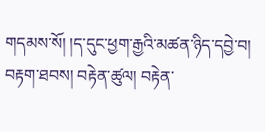གདམས་སོ། །ད་དུང་ཕྱག་རྒྱའི་མཚན་ཉིད་དབྱེ་བ། བརྟག་ཐབས། བརྟེན་ཚུལ། བརྟེན་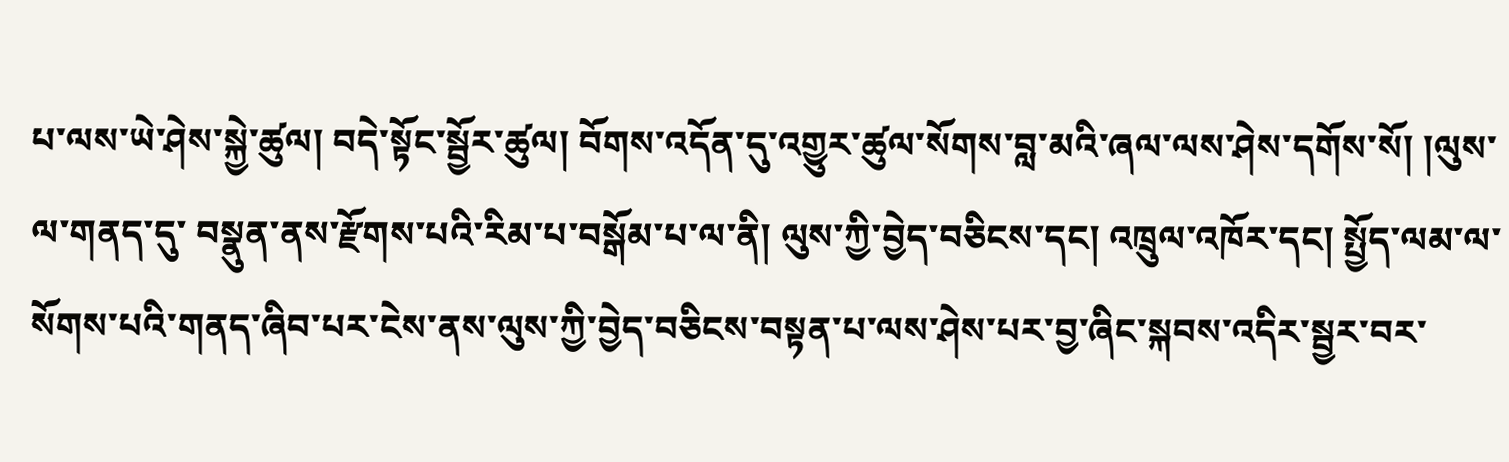པ་ལས་ཡེ་ཤེས་སྐྱེ་ཚུལ། བདེ་སྟོང་སྦྱོར་ཚུལ། བོགས་འདོན་དུ་འགྱུར་ཚུལ་སོགས་བླ་མའི་ཞལ་ལས་ཤེས་དགོས་སོ། །ལུས་ལ་གནད་དུ་ བསྣུན་ནས་རྫོགས་པའི་རིམ་པ་བསྒོམ་པ་ལ་ནི། ལུས་ཀྱི་བྱེད་བཅིངས་དང། འཁྲུལ་འཁོར་དང། སྤྱོད་ལམ་ལ་སོགས་པའི་གནད་ཞིབ་པར་ངེས་ནས་ལུས་ཀྱི་བྱེད་བཅིངས་བསྟན་པ་ལས་ཤེས་པར་བྱ་ཞིང་སྐབས་འདིར་སྦྱར་བར་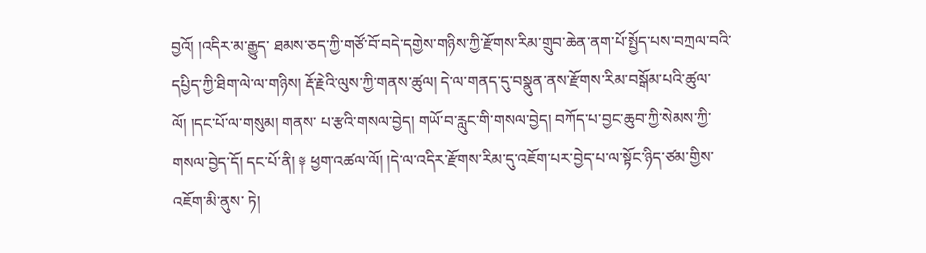བྱའོ། །འདིར་མ་རྒྱུད་ ཐམས་ཅད་ཀྱི་གཙོ་བོ་བདེ་དགྱེས་གཉིས་ཀྱི་རྫོགས་རིམ་གྲུབ་ཆེན་ནག་པོ་སྤྱོད་པས་བཀྲལ་བའི་དཔྱིད་ཀྱི་ཐིག་ལེ་ལ་གཉིས། རྡོ་རྗེའི་ལུས་ཀྱི་གནས་ཚུལ། དེ་ལ་གནད་དུ་བསྣུན་ནས་རྫོགས་རིམ་བསྒོམ་པའི་ཚུལ་ལོ། །དང་པོ་ལ་གསུམ། གནས་ པ་རྩའི་གསལ་བྱེད། གཡོ་བ་རླུང་གི་གསལ་བྱེད། བཀོད་པ་བྱང་ཆུབ་ཀྱི་སེམས་ཀྱི་གསལ་བྱེད་དོ། དང་པོ་ནི། ༈ ཕྱག་འཚལ་ལོ། །དེ་ལ་འདིར་རྫོགས་རིམ་དུ་འཇོག་པར་བྱེད་པ་ལ་སྟོང་ཉིད་ཙམ་གྱིས་འཇོག་མི་ནུས་ ཏེ།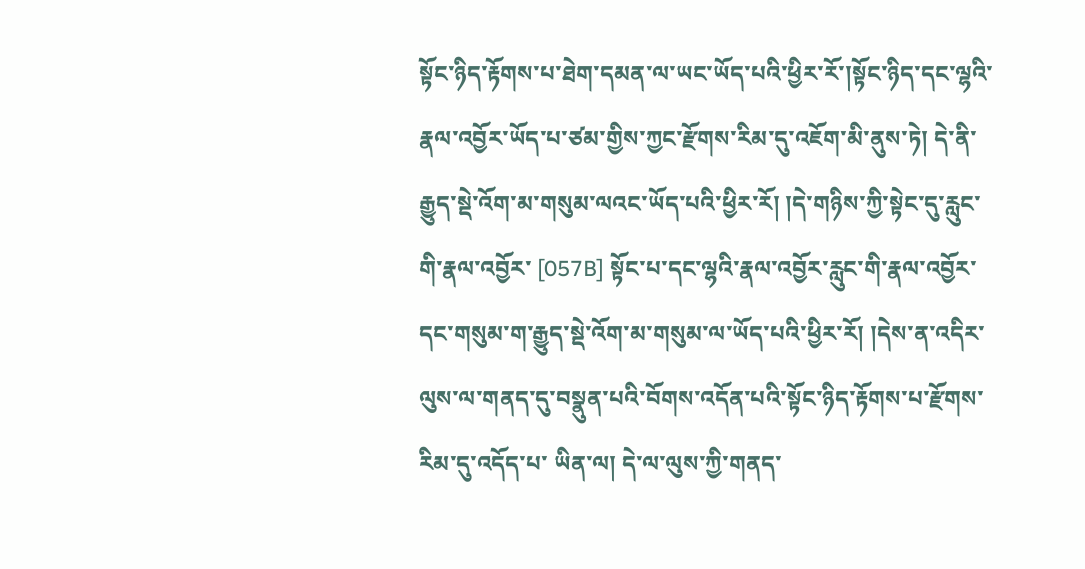སྟོང་ཉིད་རྟོགས་པ་ཐེག་དམན་ལ་ཡང་ཡོད་པའི་ཕྱིར་རོ་།སྟོང་ཉིད་དང་ལྷའི་རྣལ་འབྱོར་ཡོད་པ་ཙམ་གྱིས་ཀྱང་རྫོགས་རིམ་དུ་འཇོག་མི་ནུས་ཏེ། དེ་ནི་རྒྱུད་སྡེ་འོག་མ་གསུམ་ལའང་ཡོད་པའི་ཕྱིར་རོ། །དེ་གཉིས་ཀྱི་སྟེང་དུ་རླུང་གི་རྣལ་འབྱོར་ [057B] སྟོང་པ་དང་ལྷའི་རྣལ་འབྱོར་རླུང་གི་རྣལ་འབྱོར་དང་གསུམ་ག་རྒྱུད་སྡེ་འོག་མ་གསུམ་ལ་ཡོད་པའི་ཕྱིར་རོ། །དེས་ན་འདིར་ལུས་ལ་གནད་དུ་བསྣུན་པའི་བོགས་འདོན་པའི་སྟོང་ཉིད་རྟོགས་པ་རྫོགས་རིམ་དུ་འདོད་པ་ ཡིན་ལ། དེ་ལ་ལུས་ཀྱི་གནད་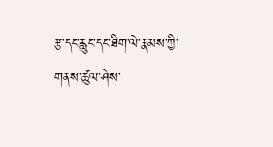རྩ་དང་རླུང་དང་ཐིག་ལེ་རྣམས་ཀྱི་གནས་ཚུལ་ཤེས་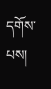དགོས་པས།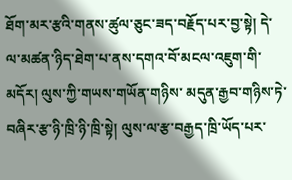ཐོག་མར་རྩའི་གནས་ཚུལ་ཅུང་ཟད་བརྗོད་པར་བྱ་སྟེ། དེ་ལ་མཚན་ཉིད་ཐེག་པ་ནས་དགའ་བོ་མངལ་འཇུག་གི་མདོར། ལུས་ཀྱི་གཡས་གཡོན་གཉིས་ མདུན་རྒྱབ་གཉིས་ཏེ་བཞིར་རྩ་ཉི་ཁྲི་ཉི་ཁྲི་སྟེ། ལུས་ལ་རྩ་བརྒྱད་ཁྲི་ཡོད་པར་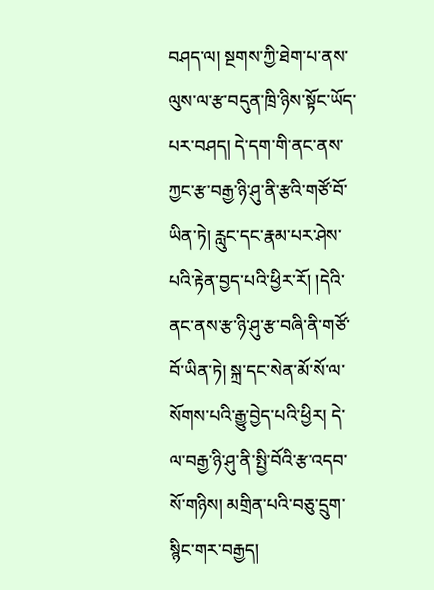བཤད་ལ། སྔགས་ཀྱི་ཐེག་པ་ནས་ལུས་ལ་རྩ་བདུན་ཁྲི་ཉིས་སྟོང་ཡོད་པར་བཤད། དེ་དག་གི་ནང་ནས་ཀྱང་རྩ་བརྒྱ་ཉི་ཤུ་ནི་རྩའི་གཙོ་བོ་ཡིན་ཏེ། རླུང་དང་རྣམ་པར་ཤེས་ པའི་རྟེན་བྱད་པའི་ཕྱིར་རོ། །དེའི་ནང་ནས་རྩ་ཉི་ཤུ་རྩ་བཞི་ནི་གཙོ་བོ་ཡིན་ཏེ། སྐྲ་དང་སེན་མོ་སོ་ལ་སོགས་པའི་རྒྱུ་བྱེད་པའི་ཕྱིར། དེ་ལ་བརྒྱ་ཉི་ཤུ་ནི་སྤྱི་བོའི་རྩ་འདབ་སོ་གཉིས། མགྲིན་པའི་བཅུ་དྲུག་སྙིང་གར་བརྒྱད།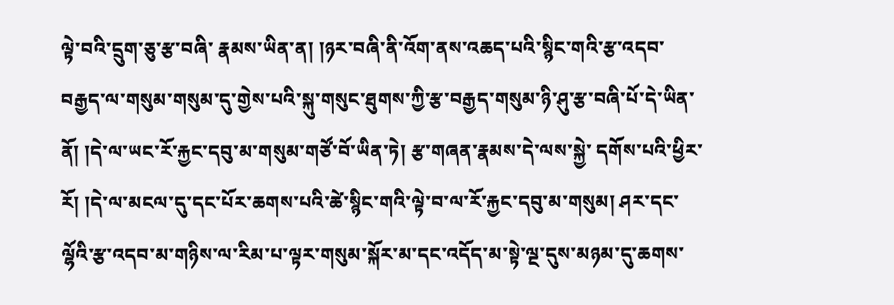ལྟེ་བའི་དྲུག་ཅུ་རྩ་བཞི་ རྣམས་ཡིན་ན། །ཉར་བཞི་ནི་འོག་ནས་འཆད་པའི་སྙིང་གའི་རྩ་འདབ་བརྒྱད་ལ་གསུམ་གསུམ་དུ་གྱེས་པའི་སྐུ་གསུང་ཐུགས་ཀྱི་རྩ་བརྒྱད་གསུམ་ཉི་ཤུ་རྩ་བཞི་པོ་དེ་ཡིན་ནོ། །དེ་ལ་ཡང་རོ་རྐྱང་དབུ་མ་གསུམ་གཙོ་བོ་ཡིན་ཏེ། རྩ་གཞན་རྣམས་དེ་ལས་སྐྱེ་ དགོས་པའི་ཕྱིར་རོ། །དེ་ལ་མངལ་དུ་དང་པོར་ཆགས་པའི་ཚེ་སྙིང་གའི་ལྟེ་བ་ལ་རོ་རྐྱང་དབུ་མ་གསུམ། ཤར་དང་ལྷོའི་རྩ་འདབ་མ་གཉིས་ལ་རིམ་པ་ལྟར་གསུམ་སྐོར་མ་དང་འདོད་མ་སྟེ་ལྔ་དུས་མཉམ་དུ་ཆགས་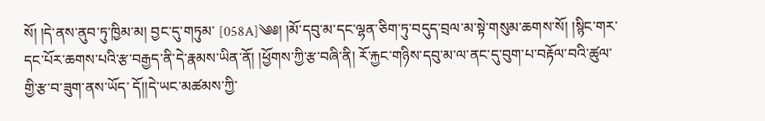སོ། །དེ་ནས་ནུབ་ཏུ་ཁྱིམ་མ། བྱང་དུ་གཏུམ་ [058A]༄༅། །མོ་དབུ་མ་དང་ལྷན་ཅིག་ཏུ་བདུད་བྲལ་མ་སྟེ་གསུམ་ཆགས་སོ། །སྙིང་གར་དང་པོར་ཆགས་པའི་རྩ་བརྒྱད་ནི་དེ་རྣམས་ཡིན་ནོ། །ཕྱོགས་ཀྱི་རྩ་བཞི་ནི། རོ་རྐྱང་གཉིས་དབུ་མ་ལ་ནང་དུ་བུག་པ་བརྟོལ་བའི་ཚུལ་གྱི་རྩ་བ་ཟུག་ནས་ཡོད་ དོ།།དེ་ཡང་མཚམས་ཀྱི་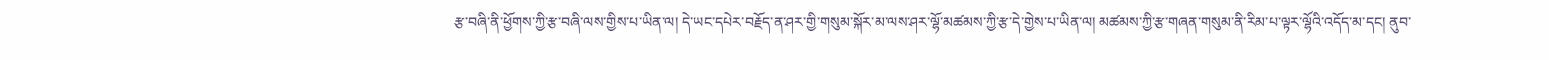རྩ་བཞི་ནི་ཕྱོགས་ཀྱི་རྩ་བཞི་ལས་གྱིས་པ་ཡིན་ལ། དེ་ཡང་དཔེར་བརྗོད་ན་ཤར་གྱི་གསུམ་སྐོར་མ་ལས་ཤར་ལྷོ་མཚམས་ཀྱི་རྩ་དེ་གྱེས་པ་ཡིན་ལ། མཚམས་ཀྱི་རྩ་གཞན་གསུམ་ནི་རིམ་པ་ལྟར་ལྷོའི་འདོད་མ་དང། ནུབ་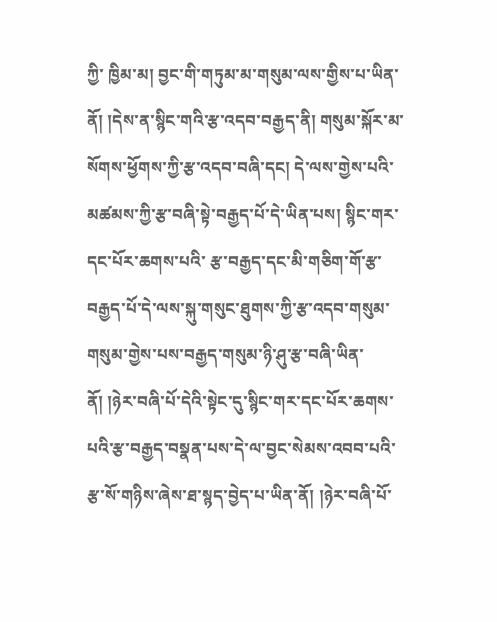ཀྱི་ ཁྱིམ་མ། བྱང་གི་གཏུམ་མ་གསུམ་ལས་གྱིས་པ་ཡིན་ནོ། །དེས་ན་སྙིང་གའི་རྩ་འདབ་བརྒྱད་ནི། གསུམ་སྐོར་མ་སོགས་ཕྱོགས་ཀྱི་རྩ་འདབ་བཞི་དང། དེ་ལས་གྱེས་པའི་མཚམས་ཀྱི་རྩ་བཞི་སྟེ་བརྒྱད་པོ་དེ་ཡིན་པས། སྙིང་གར་དང་པོར་ཆགས་པའི་ རྩ་བརྒྱད་དང་མི་གཅིག་གོ་རྩ་བརྒྱད་པོ་དེ་ལས་སྐུ་གསུང་ཐུགས་ཀྱི་རྩ་འདབ་གསུམ་གསུམ་གྱེས་པས་བརྒྱད་གསུམ་ཉི་ཤུ་རྩ་བཞི་ཡིན་ནོ། །ཉེར་བཞི་པོ་དེའི་སྟེང་དུ་སྙིང་གར་དང་པོར་ཆགས་པའི་རྩ་བརྒྱད་བསྣན་པས་དེ་ལ་བྱང་སེམས་འབབ་པའི་ རྩ་སོ་གཉིས་ཞེས་ཐ་སྙད་བྱེད་པ་ཡིན་ནོ། །ཉེར་བཞི་པོ་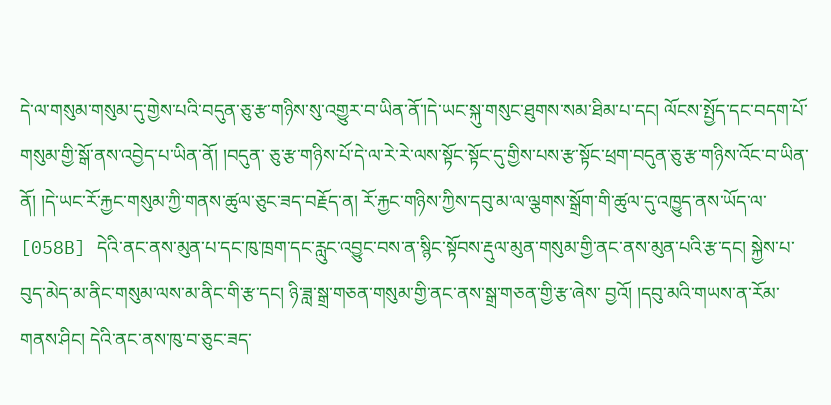དེ་ལ་གསུམ་གསུམ་དུ་གྱེས་པའི་བདུན་ཅུ་རྩ་གཉིས་སུ་འགྱུར་བ་ཡིན་ནོ་།དེ་ཡང་སྐུ་གསུང་ཐུགས་སམ་ཐིམ་པ་དང། ལོངས་སྤྱོད་དང་བདག་པོ་གསུམ་གྱི་སྒོ་ནས་འབྱེད་པ་ཡིན་ནོ། །བདུན་ ཅུ་རྩ་གཉིས་པོ་དེ་ལ་རེ་རེ་ལས་སྟོང་སྟོང་དུ་གྱིས་པས་རྩ་སྟོང་ཕྲག་བདུན་ཅུ་རྩ་གཉིས་འོང་བ་ཡིན་ནོ། །དེ་ཡང་རོ་རྐྱང་གསུམ་ཀྱི་གནས་ཚུལ་ཅུང་ཟད་བརྗོད་ན། རོ་རྐྱང་གཉིས་ཀྱིས་དབུ་མ་ལ་ལྕགས་སྒྲོག་གི་ཚུལ་དུ་འཁྱུད་ནས་ཡོད་ལ་ [058B] དེའི་ནང་ནས་མུན་པ་དང་ཁུ་ཁྲག་དང་རླུང་འབྱུང་བས་ན་སྙིང་སྟོབས་རྡུལ་མུན་གསུམ་གྱི་ནང་ནས་མུན་པའི་རྩ་དང། སྐྱེས་པ་བུད་མེད་མ་ནིང་གསུམ་ལས་མ་ནིང་གི་རྩ་དང། ཉི་ཟླ་སྒྲ་གཅན་གསུམ་གྱི་ནང་ནས་སྒྲ་གཅན་གྱི་རྩ་ཞེས་ བྱའོ། །དབུ་མའི་གཡས་ན་རོམ་གནས་ཤིང། དེའི་ནང་ནས་ཁུ་བ་ཅུང་ཟད་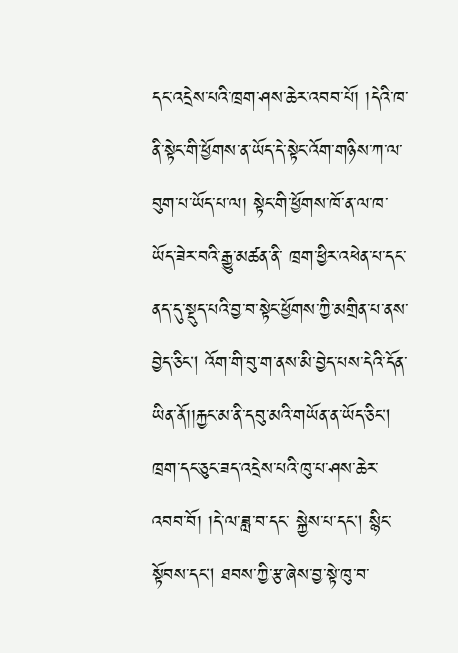དང་འདྲེས་པའི་ཁྲག་ཤས་ཆེར་འབབ་པོ། །དེའི་ཁ་ནི་སྟེང་གི་ཕྱོགས་ན་ཡོད་དེ་སྟེང་འོག་གཉིས་ཀ་ལ་བུག་པ་ཡོད་པ་ལ། སྟེང་གི་ཕྱོགས་ཁོ་ན་ལ་ཁ་ཡོད་ཟེར་བའི་རྒྱུ་མཚན་ནི་ ཁྲག་ཕྱིར་འཕེན་པ་དང་ནད་དུ་སྡུད་པའི་བྱ་བ་སྟེང་ཕྱོགས་ཀྱི་མགྲིན་པ་ནས་བྱེད་ཅིང། འོག་གི་བུ་ག་ནས་མི་བྱེད་པས་དེའི་དོན་ཡིན་ནོ།།རྐྱང་མ་ནི་དབུ་མའི་གཡོན་ན་ཡོད་ཅིང། ཁྲག་དང་ཅུང་ཟད་འདྲེས་པའི་ཁུ་པ་ཤས་ཆེར་འབབ་བོ། །དེ་ལ་ཟླ་བ་དང་ སྐྱེས་པ་དང། སྙིང་སྟོབས་དང། ཐབས་ཀྱི་རྩ་ཞེས་བྱ་སྟེ་ཁུ་བ་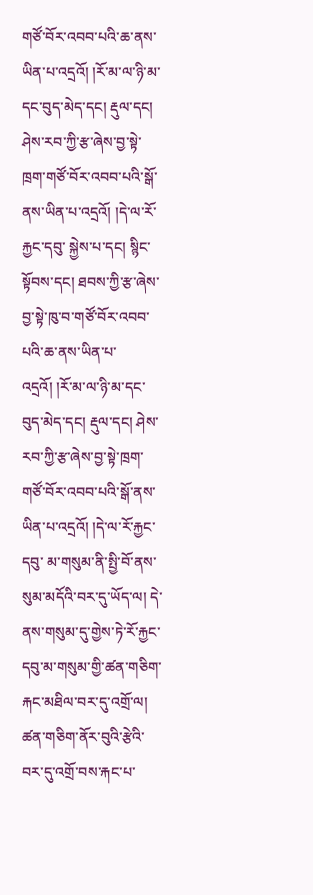གཙོ་བོར་འབབ་པའི་ཆ་ནས་ཡིན་པ་འདྲའོ། །རོ་མ་ལ་ཉི་མ་དང་བུད་མེད་དང། རྡུལ་དང། ཤེས་རབ་ཀྱི་རྩ་ཞེས་བྱ་སྟེ་ཁྲག་གཙོ་བོར་འབབ་པའི་སྒོ་ནས་ཡིན་པ་འདྲའོ། །དེ་ལ་རོ་རྐྱང་དབུ་ སྐྱེས་པ་དང། སྙིང་སྟོབས་དང། ཐབས་ཀྱི་རྩ་ཞེས་བྱ་སྟེ་ཁུ་བ་གཙོ་བོར་འབབ་པའི་ཆ་ནས་ཡིན་པ་འདྲའོ། །རོ་མ་ལ་ཉི་མ་དང་བུད་མེད་དང། རྡུལ་དང། ཤེས་རབ་ཀྱི་རྩ་ཞེས་བྱ་སྟེ་ཁྲག་གཙོ་བོར་འབབ་པའི་སྒོ་ནས་ཡིན་པ་འདྲའོ། །དེ་ལ་རོ་རྐྱང་དབུ་ མ་གསུམ་ནི་སྤྱི་བོ་ནས་སུམ་མདོའི་བར་དུ་ཡོད་ལ། དེ་ནས་གསུམ་དུ་གྱེས་ཏེ་རོ་རྐྱང་དབུ་མ་གསུམ་གྱི་ཚན་གཅིག་རྐང་མཐིལ་བར་དུ་འགྲོ་ལ། ཚན་གཅིག་ནོར་བུའི་རྩེའི་བར་དུ་འགྲོ་བས་རྐང་པ་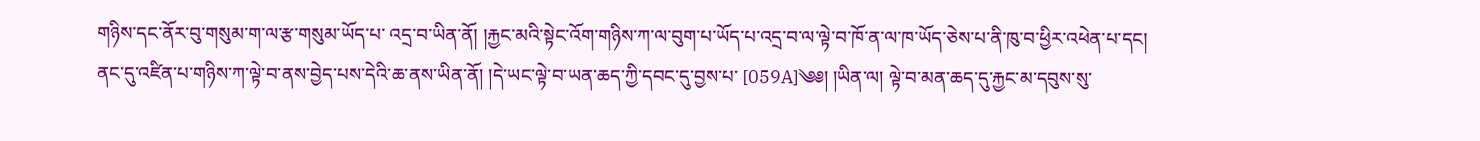གཉིས་དང་ནོར་བུ་གསུམ་ག་ལ་རྩ་གསུམ་ཡོད་པ་ འདྲ་བ་ཡིན་ནོ། །རྐྱང་མའི་སྟེང་འོག་གཉིས་ཀ་ལ་བུག་པ་ཡོད་པ་འདྲ་བ་ལ་ལྟེ་བ་ཁོ་ན་ལ་ཁ་ཡོད་ཅེས་པ་ནི་ཁུ་བ་ཕྱིར་འཕེན་པ་དང། ནང་དུ་འཛིན་པ་གཉིས་ཀ་ལྟེ་བ་ནས་བྱེད་པས་དེའི་ཆ་ནས་ཡིན་ནོ། །དེ་ཡང་ལྟེ་བ་ཡན་ཆད་ཀྱི་དབང་དུ་བྱས་པ་ [059A]༄༅། །ཡིན་ལ། ལྟེ་བ་མན་ཆད་དུ་རྐྱང་མ་དབུས་སུ་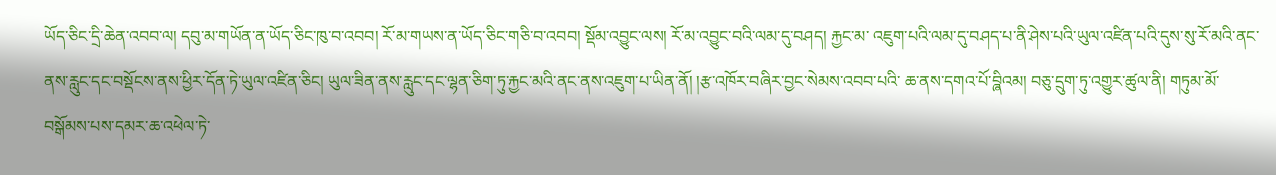ཡོད་ཅིང་དྲི་ཆེན་འབབ་ལ། དབུ་མ་གཡོན་ན་ཡོད་ཅིང་ཁུ་བ་འབབ། རོ་མ་གཡས་ན་ཡོད་ཅིང་གཅི་བ་འབབ། སྡོམ་འབྱུང་ལས། རོ་མ་འབྱུང་བའི་ལམ་དུ་བཤད། རྐྱང་མ་ འཇུག་པའི་ལམ་དུ་བཤད་པ་ནི་ཤེས་པའི་ཡུལ་འཛིན་པའི་དུས་སུ་རོ་མའི་ནང་ནས་རླུང་དང་བསྡོངས་ནས་ཕྱིར་དོན་ཏེ་ཡུལ་འཛིན་ཅིང། ཡུལ་ཟིན་ནས་རླུང་དང་ལྷན་ཅིག་ཏུ་རྐྱང་མའི་ནང་ནས་འཇུག་པ་ཡིན་ནོ། །རྩ་འཁོར་བཞིར་བྱང་སེམས་འབབ་པའི་ ཆ་ནས་དགའ་པོ་བྮིའམ། བཅུ་དྲུག་ཏུ་འགྱུར་ཚུལ་ནི། གཏུམ་མོ་བསྒོམས་པས་དམར་ཆ་འཕེལ་ཏེ་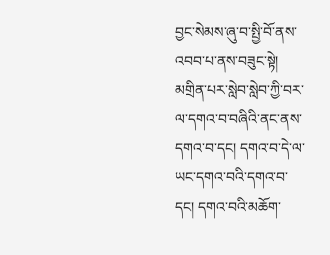བྱང་སེམས་ཞུ་བ་སྤྱི་བོ་ནས་འབབ་པ་ནས་བཟུང་སྟེ། མགྲིན་པར་སླེབ་སླེབ་ཀྱི་བར་ལ་དགའ་བ་བཞིའི་ནང་ནས་དགའ་བ་དང། དགའ་བ་དེ་ལ་ ཡང་དགའ་བའི་དགའ་བ་དང། དགའ་བའི་མཆོག་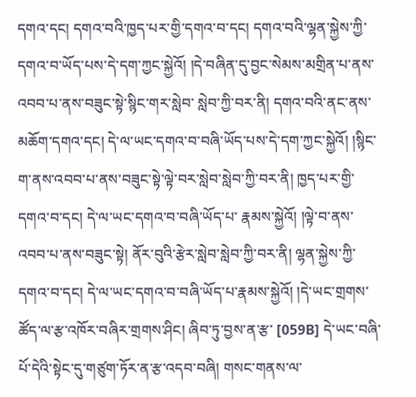དགའ་དང། དགའ་བའི་ཁྱད་པར་གྱི་དགའ་བ་དང། དགའ་བའི་ལྷན་སྐྱེས་ཀྱི་དགའ་བ་ཡོད་པས་དེ་དག་ཀྱང་སྐྱེའོ། །དེ་བཞིན་དུ་བྱང་སེམས་མགྲིན་པ་ནས་འབབ་པ་ནས་བཟུང་སྟེ་སྙིང་གར་སླེབ་ སླེབ་ཀྱི་བར་ནི། དགའ་བའི་ནང་ནས་མཆོག་དགའ་དང། དེ་ལ་ཡང་དགའ་བ་བཞི་ཡོད་པས་དེ་དག་ཀྱང་སྐྱེའོ། །སྙིང་ག་ནས་འབབ་པ་ནས་བཟུང་སྟེ་ལྟེ་བར་སླེབ་སླེབ་ཀྱི་བར་ནི། ཁྱད་པར་གྱི་དགའ་བ་དང། དེ་ལ་ཡང་དགའ་བ་བཞི་ཡོད་པ་ རྣམས་སྐྱེའོ། །ལྟེ་བ་ནས་འབབ་པ་ནས་བཟུང་སྟེ། ནོར་བུའི་རྩེར་སླེབ་སླེབ་ཀྱི་བར་ནི། ལྷན་སྐྱེས་ཀྱི་དགའ་བ་དང། དེ་ལ་ཡང་དགའ་བ་བཞི་ཡོད་པ་རྣམས་སྐྱེའོ། །དེ་ཡང་གྲགས་ཚོད་ལ་རྩ་འཁོར་བཞིར་གྲགས་ཤིང། ཞིབ་ཏུ་བྱས་ན་རྩ་ [059B] དེ་ཡང་བཞི་པོ་དེའི་སྟེང་དུ་གཙུག་ཏོར་ན་རྩ་འདབ་བཞི། གསང་གནས་ལ་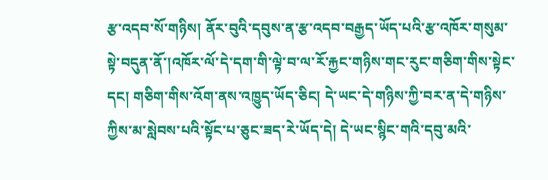རྩ་འདབ་སོ་གཉིས། ནོར་བུའི་དབུས་ན་རྩ་འདབ་བརྒྱད་ཡོད་པའི་རྩ་འཁོར་གསུམ་སྟེ་བདུན་ནོ་།འཁོར་ལོ་དེ་དག་གི་ལྟེ་བ་ལ་རོ་རྐྱང་གཉིས་གང་རུང་གཅིག་གིས་སྟེང་ དང། གཅིག་གིས་འོག་ནས་འཁྱུད་ཡོད་ཅིང། དེ་ཡང་དེ་གཉིས་ཀྱི་བར་ན་དེ་གཉིས་ཀྱིས་མ་སླེབས་པའི་སྟོང་པ་ཅུང་ཟད་རེ་ཡོད་དེ། དེ་ཡང་སྙིང་གའི་དབུ་མའི་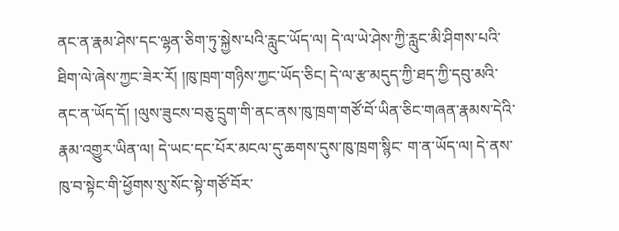ནང་ན་རྣམ་ཤེས་དང་ལྷན་ཅིག་ཏུ་སྐྱེས་པའི་རླུང་ཡོད་ལ། དེ་ལ་ཡེ་ཤེས་ཀྱི་རླུང་མི་ཤིགས་པའི་ ཐིག་ལེ་ཞེས་ཀྱང་ཟེར་རོ། །ཁུ་ཁྲག་གཉིས་ཀྱང་ཡོད་ཅིང། དེ་ལ་རྩ་མདུད་ཀྱི་ཐད་ཀྱི་དབུ་མའི་ནང་ན་ཡོད་དོ། །ལུས་ཟུངས་བཅུ་དྲུག་གི་ནང་ནས་ཁུ་ཁྲག་གཙོ་བོ་ཡིན་ཅིང་གཞན་རྣམས་དེའི་རྣམ་འགྱུར་ཡིན་ལ། དེ་ཡང་དང་པོར་མངལ་དུ་ཆགས་དུས་ཁུ་ཁྲག་སྙིང་ ག་ན་ཡོད་ལ། དེ་ནས་ཁུ་བ་སྟེང་གི་ཕྱོགས་སུ་སོང་སྟེ་གཙོ་བོར་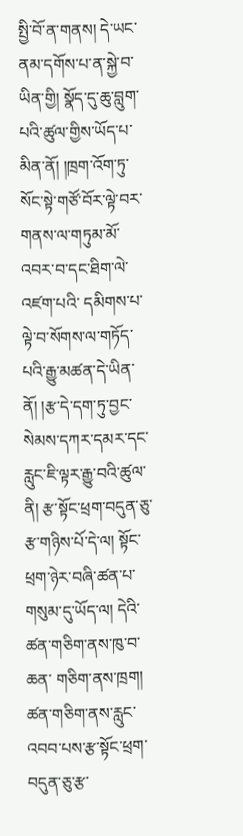སྤྱི་བོ་ན་གནས། དེ་ཡང་ནམ་དགོས་པ་ན་སྐྱེ་བ་ཡིན་གྱི། སྣོད་དུ་ཆུ་བླུག་པའི་ཚུལ་གྱིས་ཡོད་པ་མིན་ནོ། །ཁྲག་འོག་ཏུ་སོང་སྟེ་གཙོ་བོར་ལྟེ་བར་གནས་ལ་གཏུམ་མོ་འབར་བ་དང་ཐིག་ལེ་འཛག་པའི་ དམིགས་པ་ལྟེ་བ་སོགས་ལ་གཏོད་པའི་རྒྱུ་མཚན་དེ་ཡིན་ནོ། །རྩ་དེ་དག་ཏུ་བྱང་སེམས་དཀར་དམར་དང་རླུང་ཇི་ལྟར་རྒྱུ་བའི་ཚུལ་ནི། རྩ་སྟོང་ཕྲག་བདུན་ཅུ་རྩ་གཉིས་པོ་དེ་ལ། སྟོང་ཕྲག་ཉེར་བཞི་ཚན་པ་གསུམ་དུ་ཡོད་ལ། དེའི་ཚན་གཅིག་ནས་ཁུ་བ་ཆན་ གཅིག་ནས་ཁྲག། ཚན་གཅིག་ནས་རླུང་འབབ་པས་རྩ་སྟོང་ཕྲག་བདུན་ཅུ་རྩ་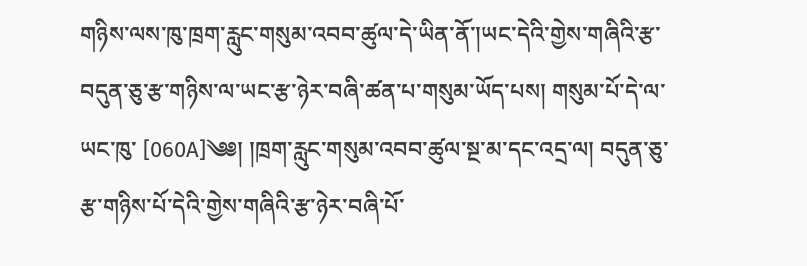གཉིས་ལས་ཁུ་ཁྲག་རླུང་གསུམ་འབབ་ཚུལ་དེ་ཡིན་ནོ་།ཡང་དེའི་གྱེས་གཞིའི་རྩ་བདུན་ཅུ་རྩ་གཉིས་ལ་ཡང་རྩ་ཉེར་བཞི་ཚན་པ་གསུམ་ཡོད་པས། གསུམ་པོ་དེ་ལ་ཡང་ཁུ་ [060A]༄༅། །ཁྲག་རླུང་གསུམ་འབབ་ཚུལ་སྔ་མ་དང་འདྲ་ལ། བདུན་ཅུ་རྩ་གཉིས་པོ་དེའི་གྱེས་གཞིའི་རྩ་ཉེར་བཞི་པོ་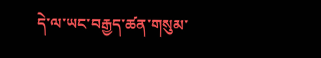དེ་ལ་ཡང་བརྒྱད་ཚན་གསུམ་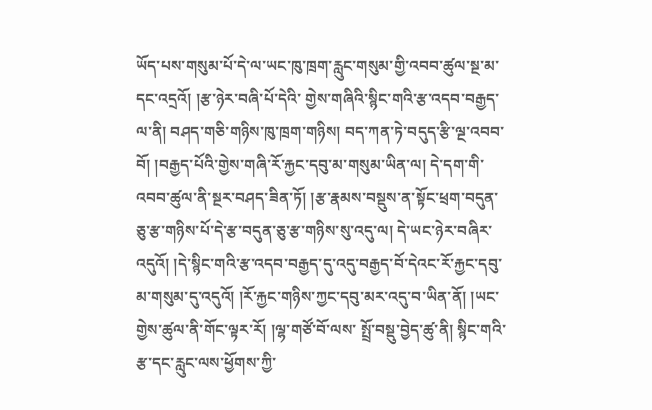ཡོད་པས་གསུམ་པོ་དེ་ལ་ཡང་ཁུ་ཁྲག་རླུང་གསུམ་གྱི་འབབ་ཚུལ་སྔ་མ་དང་འདྲའོ། །རྩ་ཉེར་བཞི་པོ་དེའི་ གྱེས་གཞིའི་སྙིང་གའི་རྩ་འདབ་བརྒྱད་ལ་ནི། བཤད་གཅི་གཉིས་ཁུ་ཁྲག་གཉིས། བད་ཀན་ཏེ་བདུད་རྩི་ལྔ་འབབ་བོ། །བརྒྱད་པོའི་གྱེས་གཞི་རོ་རྐྱང་དབུ་མ་གསུམ་ཡིན་ལ། དེ་དག་གི་འབབ་ཚུལ་ནི་སྔར་བཤད་ཟིན་ཏོ། །རྩ་རྣམས་བསྡུས་ན་སྟོང་ཕྲག་བདུན་ ཅུ་རྩ་གཉིས་པོ་དེ་རྩ་བདུན་ཅུ་རྩ་གཉིས་སུ་འདུ་ལ། དེ་ཡང་ཉེར་བཞིར་འདུའོ། །དེ་སྙིང་གའི་རྩ་འདབ་བརྒྱད་དུ་འདུ་བརྒྱད་བོ་དེའང་རོ་རྐྱང་དབུ་མ་གསུམ་དུ་འདུའོ། །རོ་རྐྱང་གཉིས་ཀྱང་དབུ་མར་འདུ་བ་ཡིན་ནོ། །ཡང་གྱེས་ཚུལ་ནི་གོང་ལྟར་རོ། །ལྷ་གཙོ་བོ་ལས་ སྤྲོ་བསྡུ་བྱེད་ཚུ་ནི། སྙིང་གའི་རྩ་དང་རླུང་ལས་ཕྱོགས་ཀྱི་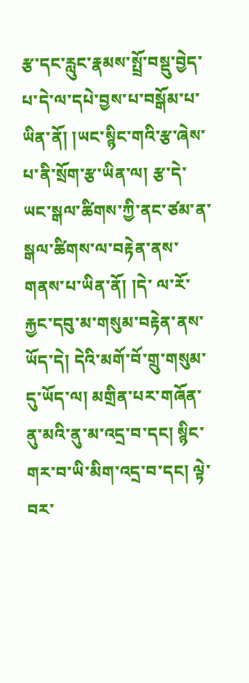རྩ་དང་རླུང་རྣམས་སྤྲོ་བསྡུ་བྱེད་པ་དེ་ལ་དཔེ་བྱས་པ་བསྒོམ་པ་ཡིན་ནོ། །ཡང་སྙིང་གའི་རྩ་ཞེས་པ་ནི་སྲོག་རྩ་ཡིན་ལ། རྩ་དེ་ཡང་སྒལ་ཚིགས་ཀྱི་ནང་ཙམ་ན་སྒལ་ཚིགས་ལ་བརྟེན་ནས་གནས་པ་ཡིན་ནོ། །དེ་ ལ་རོ་རྐྱང་དབུ་མ་གསུམ་བརྟེན་ནས་ཡོད་དེ། དེའི་མགོ་བོ་གྲུ་གསུམ་དུ་ཡོད་ལ། མགྲིན་པར་གཞོན་ནུ་མའི་ནུ་མ་འདྲ་བ་དང། སྙིང་གར་བ་ཡི་མིག་འདྲ་བ་དང། ལྟེ་བར་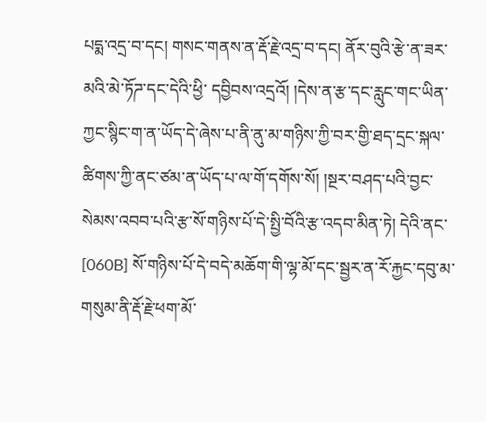པདྨ་འདྲ་བ་དང། གསང་གནས་ན་རྡོ་རྗེ་འདྲ་བ་དང། ནོར་བུའི་རྩེ་ན་ཟར་མའི་མེ་ཏོཌ་དང་དེའི་ཕྱི་ དབྱིབས་འདྲའོ། །དེས་ན་རྩ་དང་རླུང་གང་ཡིན་ཀྱང་སྙིང་ག་ན་ཡོད་དེ་ཞེས་པ་ནི་ནུ་མ་གཉིས་ཀྱི་བར་གྱི་ཐད་དྲང་སྐལ་ཚིགས་ཀྱི་ནང་ཙམ་ན་ཡོད་པ་ལ་གོ་དགོས་སོ། །སྔར་བཤད་པའི་བྱང་སེམས་འབབ་པའི་རྩ་སོ་གཉིས་པོ་དེ་སྤྱི་བོའི་རྩ་འདབ་མིན་ཏེ། དེའི་ནང་ [060B] སོ་གཉིས་པོ་དེ་བདེ་མཆོག་གི་ལྷ་མོ་དང་སྦྱར་ན་རོ་རྐྱང་དབུ་མ་གསུམ་ནི་རྡོ་རྗེ་ཕག་མོ་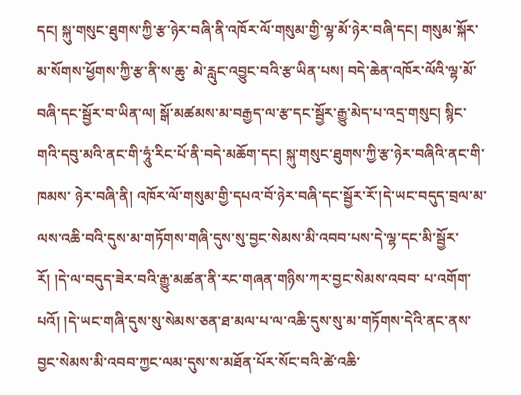དང། སྐུ་གསུང་ཐུགས་ཀྱི་རྩ་ཉེར་བཞི་ནི་འཁོར་ལོ་གསུམ་གྱི་ལྷ་མོ་ཉེར་བཞི་དང། གསུམ་སྐོར་མ་སོགས་ཕྱོགས་ཀྱི་རྩ་ནི་ས་ཆུ་ མེ་རླུང་འབྱུང་བའི་རྩ་ཡིན་པས། བདེ་ཆེན་འཁོར་ལོའི་ལྷ་མོ་བཞི་དང་སྦྱོར་བ་ཡིན་ལ། སྒོ་མཚམས་མ་བརྒྱད་ལ་རྩ་དང་སྦྱོར་རྒྱུ་མེད་པ་འདྲ་གསུང། སྙིང་གའི་དབུ་མའི་ནང་གི་ཧཱུཾ་རིང་པོ་ནི་བདེ་མཆོག་དང། སྐུ་གསུང་ཐུགས་ཀྱི་རྩ་ཉེར་བཞིའི་ནང་གི་ཁམས་ ཉེར་བཞི་ནི། འཁོར་ལོ་གསུམ་གྱི་དཔའ་བོ་ཉེར་བཞི་དང་སྦྱོར་རོ་།དེ་ཡང་བདུད་བྲལ་མ་ལས་འཆི་བའི་དུས་མ་གཏོགས་གཞི་དུས་སུ་བྱང་སེམས་མི་འབབ་པས་དེ་ལྷ་དང་མི་སྦྱོར་རོ། །དེ་ལ་བདུད་ཟེར་བའི་རྒྱུ་མཚན་ནི་རང་གཞན་གཉིས་ཀར་བྱང་སེམས་འབབ་ པ་འགོག་པའོ། །དེ་ཡང་གཞི་དུས་སུ་སེམས་ཅན་ཐ་མལ་པ་ལ་འཆི་དུས་སུ་མ་གཏོགས་དེའི་ནང་ནས་བྱང་སེམས་མི་འབབ་ཀྱང་ལམ་དུས་ས་མཐོན་པོར་སོང་བའི་ཚེ་འཆི་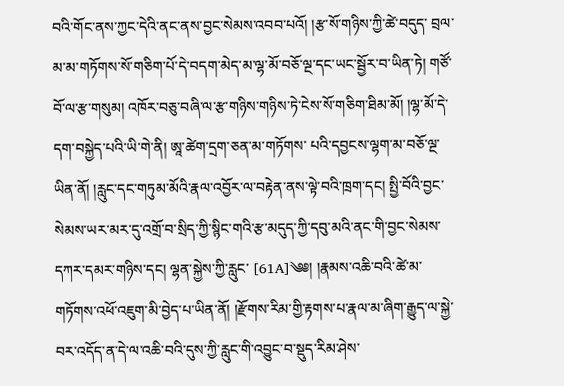བའི་གོང་ནས་ཀྱང་དེའི་ནང་ནས་བྱང་སེམས་འབབ་པའོ། །རྩ་སོ་གཉིས་ཀྱི་ཚེ་བདུད་ བྲལ་མ་མ་གཏོགས་སོ་གཅིག་པོ་དེ་བདག་མེད་མ་ལྷ་མོ་བཅོ་ལྔ་དང་ཡང་སྦྱོར་བ་ཡིན་ཏེ། གཙོ་བོ་ལ་རྩ་གསུམ། འཁོར་བཅུ་བཞི་ལ་རྩ་གཉིས་གཉིས་ཏེ་ངེས་སོ་གཅིག་ཐིམ་མོ། །ལྷ་མོ་དེ་དག་བསྐྱེད་པའི་ཡི་གེ་ནི། ཨཱ་ཚེག་དྲག་ཅན་མ་གཏོགས་ པའི་དབྱངས་ལྷག་མ་བཅོ་ལྔ་ཡིན་ནོ། །རླུང་དང་གཏུམ་མོའི་རྣལ་འབྱོར་ལ་བརྟེན་ནས་ལྟེ་བའི་ཁྲག་དང། སྤྱི་བོའི་བྱང་སེམས་ཡར་མར་དུ་འགྲོ་བ་སྲིད་ཀྱི་སྙིང་གའི་རྩ་མདུད་ཀྱི་དབུ་མའི་ནང་གི་བྱང་སེམས་དཀར་དམར་གཉིས་དང། ལྷན་སྐྱེས་ཀྱི་རླུང་ [61A]༄༅། །རྣམས་འཆི་བའི་ཚེ་མ་གཏོགས་འཕོ་འཇུག་མི་བྱེད་པ་ཡིན་ནོ། །རྫོགས་རིམ་གྱི་རྟགས་པ་རྣལ་མ་ཞིག་རྒྱུད་ལ་སྐྱེ་བར་འདོད་ན་དེ་ལ་འཆི་བའི་དུས་ཀྱི་རླུང་གི་འབྱུང་བ་སྡུད་རིམ་ཤེས་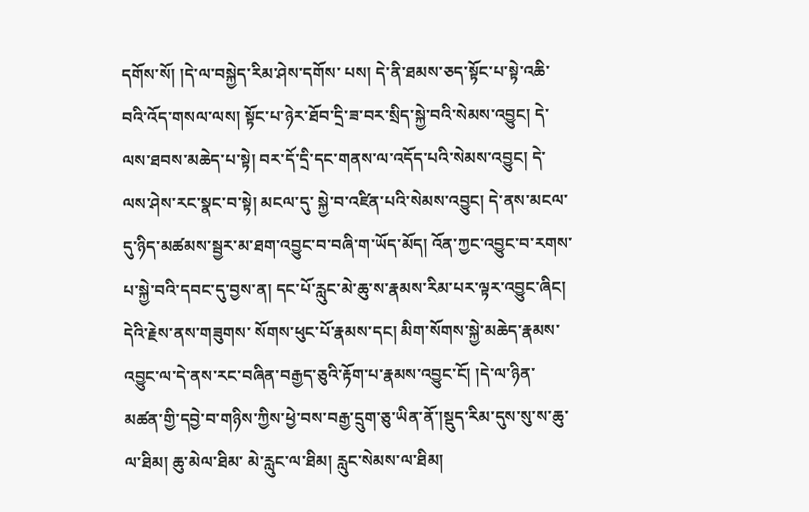དགོས་སོ། །དེ་ལ་བསྐྱེད་རིམ་ཤེས་དགོས་ པས། དེ་ནི་ཐམས་ཅད་སྟོང་པ་སྟེ་འཆི་བའི་འོད་གསལ་ལས། སྟོང་པ་ཉེར་ཐོབ་དྲི་ཟ་བར་སྲིད་སྐྱེ་བའི་སེམས་འབྱུང། དེ་ལས་ཐབས་མཆེད་པ་སྟེ། བར་དོ་དྲི་དང་གནས་ལ་འདོད་པའི་སེམས་འབྱུང། དེ་ལས་ཤེས་རང་སྣང་བ་སྟེ། མངལ་དུ་ སྐྱེ་བ་འཛིན་པའི་སེམས་འབྱུང། དེ་ནས་མངལ་དུ་ཉིད་མཚམས་སྦྱར་མ་ཐག་འབྱུང་བ་བཞི་ག་ཡོད་མོད། འོན་ཀྱང་འབྱུང་བ་རགས་པ་སྐྱེ་བའི་དབང་དུ་བྱས་ན། དང་པོ་རླུང་མེ་ཆུ་ས་རྣམས་རིམ་པར་ལྟར་འབྱུང་ཞིང། དེའི་རྗེས་ནས་གཟུགས་ སོགས་ཕུང་པོ་རྣམས་དང། མིག་སོགས་སྐྱེ་མཆེད་རྣམས་འབྱུང་ལ་དེ་ནས་རང་བཞིན་བརྒྱད་ཅུའི་རྟོག་པ་རྣམས་འབྱུང་ངོ། །དེ་ལ་ཉིན་མཚན་གྱི་དབྱེ་བ་གཉིས་ཀྱིས་ཕྱེ་བས་བརྒྱ་དྲུག་ཅུ་ཡིན་ནོ་།སྡུད་རིམ་དུས་སུ་ས་ཆུ་ལ་ཐིམ། ཆུ་མེལ་ཐིམ་ མེ་རླུང་ལ་ཐིམ། རླུང་སེམས་ལ་ཐིམ།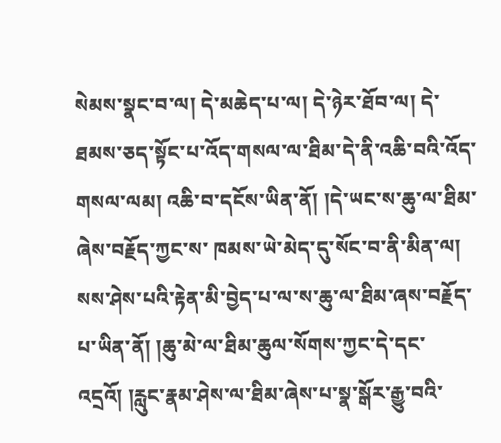སེམས་སྣང་བ་ལ། དེ་མཆེད་པ་ལ། དེ་ཉེར་ཐོབ་ལ། དེ་ཐམས་ཅད་སྟོང་པ་འོད་གསལ་ལ་ཐིམ་དེ་ནི་འཆི་བའི་འོད་གསལ་ལམ། འཆི་བ་དངོས་ཡིན་ནོ། །དེ་ཡང་ས་ཆུ་ལ་ཐིམ་ཞེས་བརྗོད་ཀྱང་ས་ ཁམས་ཡེ་མེད་དུ་སོང་བ་ནི་མིན་ལ། སས་ཤེས་པའི་རྟེན་མི་བྱེད་པ་ལ་ས་ཆུ་ལ་ཐིམ་ཞས་བརྗོད་པ་ཡིན་ནོ། །ཆུ་མེ་ལ་ཐིམ་ཆུལ་སོགས་ཀྱང་དེ་དང་འདྲའོ། །རླུང་རྣམ་ཤེས་ལ་ཐིམ་ཞེས་པ་སྣ་སྒོར་རྒྱུ་བའི་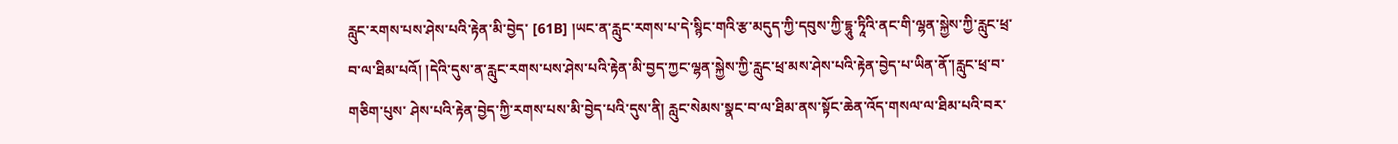རླུང་རགས་པས་ཤེས་པའི་རྟེན་མི་བྱེད་ [61B] །ཡང་ན་རླུང་རགས་པ་དེ་སྙིང་གའི་རྩ་མདུད་ཀྱི་དབུས་ཀྱི་དྷཱུ་ཏཱིའི་ནང་གི་ལྷན་སྐྱེས་ཀྱི་རླུང་ཕྲ་བ་ལ་ཐིམ་པའོ། །དེའི་དུས་ན་རླུང་རགས་པས་ཤེས་པའི་རྟེན་མི་བྱད་ཀྱང་ལྷན་སྐྱེས་ཀྱི་རླུང་ཕྲ་མས་ཤེས་པའི་རྟེན་བྱེད་པ་ཡིན་ནོ་།རླུང་ཕྲ་བ་གཅིག་པུས་ ཤེས་པའི་རྟེན་བྱེད་ཀྱི་རགས་པས་མི་བྱེད་པའི་དུས་ནི། རླུང་སེམས་སྣང་བ་ལ་ཐིམ་ནས་སྟོང་ཆེན་འོད་གསལ་ལ་ཐིམ་པའི་བར་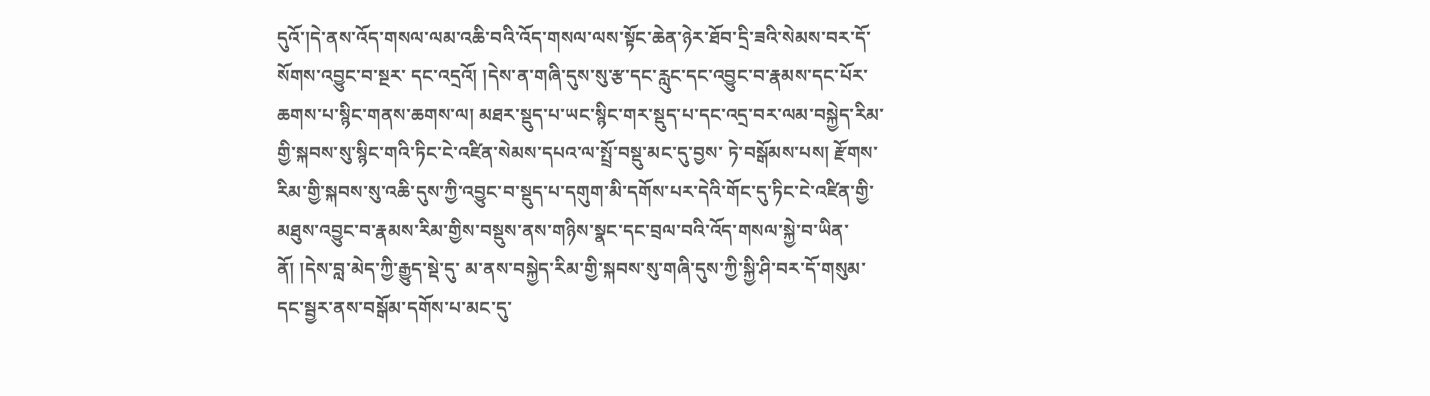དུའོ་།དེ་ནས་འོད་གསལ་ལམ་འཆི་བའི་འོད་གསལ་ལས་སྟོང་ཆེན་ཉེར་ཐོབ་དྲི་ཟའི་སེམས་བར་དོ་སོགས་འབྱུང་བ་སྔར་ དང་འདྲའོ། །དེས་ན་གཞི་དུས་སུ་རྩ་དང་རླུང་དང་འབྱུང་བ་རྣམས་དང་པོར་ཆགས་པ་སྙིང་གནས་ཆགས་ལ། མཐར་སྡུད་པ་ཡང་སྙིང་གར་སྡུད་པ་དང་འདྲ་བར་ལམ་བསྐྱེད་རིམ་གྱི་སྐབས་སུ་སྙིང་གའི་ཏིང་ངེ་འཛིན་སེམས་དཔའ་ལ་སྤྲོ་བསྡུ་མང་དུ་བྱས་ ཏེ་བསྒོམས་པས། རྫོགས་རིམ་གྱི་སྐབས་སུ་འཆི་དུས་ཀྱི་འབྱུང་བ་སྡུད་པ་དགུག་མི་དགོས་པར་དེའི་གོང་དུ་ཏིང་ངེ་འཛིན་གྱི་མཐུས་འབྱུང་བ་རྣམས་རིམ་གྱིས་བསྡུས་ནས་གཉིས་སྣང་དང་བྲལ་བའི་འོད་གསལ་སྐྱེ་བ་ཡིན་ནོ། །དེས་བླ་མེད་ཀྱི་རྒྱུད་སྡེ་དུ་ མ་ནས་བསྐྱེད་རིམ་གྱི་སྐབས་སུ་གཞི་དུས་ཀྱི་སྐྱི་ཤི་བར་དོ་གསུམ་དང་སྦྱར་ནས་བསྒོམ་དགོས་པ་མང་དུ་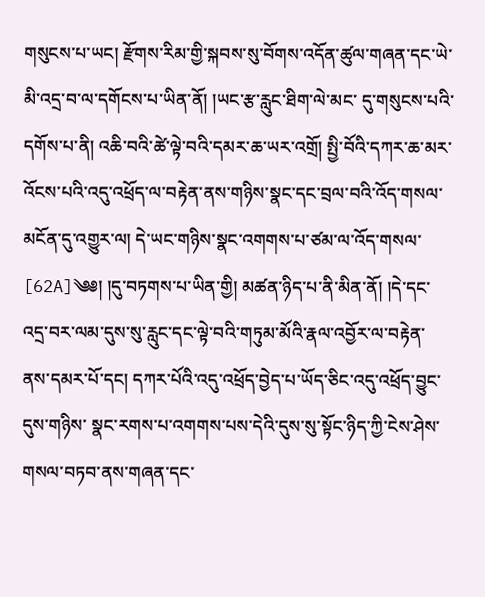གསུངས་པ་ཡང། རྫོགས་རིམ་གྱི་སྐབས་སུ་བོགས་འདོན་ཚུལ་གཞན་དང་ཡེ་མི་འདྲ་བ་ལ་དགོངས་པ་ཡིན་ནོ། །ཡང་རྩ་རླུང་ཐིག་ལེ་མང་ དུ་གསུངས་པའི་དགོས་པ་ནི། འཆི་བའི་ཚེ་ལྟེ་བའི་དམར་ཆ་ཡར་འགྲོ། སྤྱི་བོའི་དཀར་ཆ་མར་འོངས་པའི་འདུ་འཕྲོད་ལ་བརྟེན་ནས་གཉིས་སྣང་དང་བྲལ་བའི་འོད་གསལ་མངོན་དུ་འགྱུར་ལ། དེ་ཡང་གཉིས་སྣང་འགགས་པ་ཙམ་ལ་འོད་གསལ་ [62A]༄༅། །དུ་བཏགས་པ་ཡིན་གྱི། མཚན་ཉིད་པ་ནི་མིན་ནོ། །དེ་དང་འདྲ་བར་ལམ་དུས་སུ་རླུང་དང་ལྟེ་བའི་གཏུམ་མོའི་རྣལ་འབྱོར་ལ་བརྟེན་ནས་དམར་པོ་དང། དཀར་པོའི་འདུ་འཕྲོད་བྱེད་པ་ཡོད་ཅིང་འདུ་འཕྲོད་བྱུང་དུས་གཉིས་ སྣང་རགས་པ་འགགས་པས་དེའི་དུས་སུ་སྟོང་ཉིད་ཀྱི་ངེས་ཤེས་གསལ་བཏབ་ནས་གཞན་དང་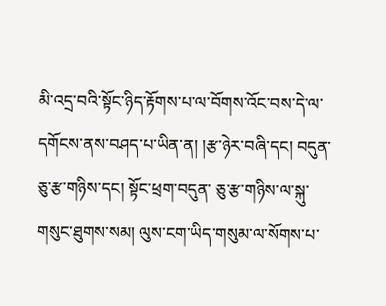མི་འདྲ་བའི་སྟོང་ཉིད་རྟོགས་པ་ལ་བོགས་འོང་བས་དེ་ལ་དགོངས་ནས་བཤད་པ་ཡིན་ན། །རྩ་ཉེར་བཞི་དང། བདུན་ཅུ་རྩ་གཉིས་དང། སྟོང་ཕྲག་བདུན་ ཅུ་རྩ་གཉིས་ལ་སྐུ་གསུང་ཐུགས་སམ། ལུས་ངག་ཡིད་གསུམ་ལ་སོགས་པ་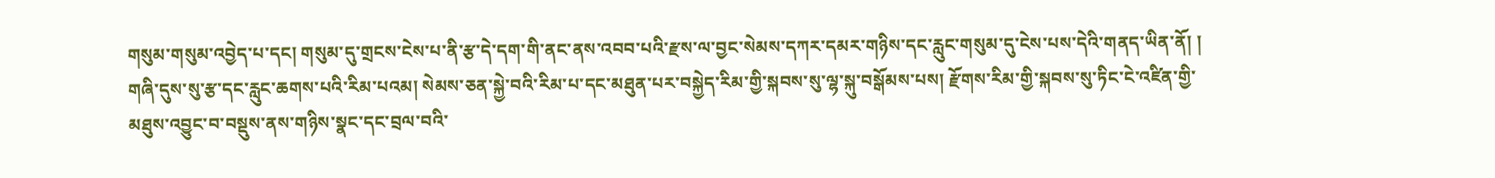གསུམ་གསུམ་འབྱེད་པ་དང། གསུམ་དུ་གྲངས་ངེས་པ་ནི་རྩ་དེ་དག་གི་ནང་ནས་འབབ་པའི་རྫས་ལ་བྱང་སེམས་དཀར་དམར་གཉིས་དང་རླུང་གསུམ་དུ་ངེས་པས་དེའི་གནད་ཡིན་ནོ། ། གཞི་དུས་སུ་རྩ་དང་རླུང་ཆགས་པའི་རིམ་པའམ། སེམས་ཅན་སྐྱེ་བའི་རིམ་པ་དང་མཐུན་པར་བསྐྱེད་རིམ་གྱི་སྐབས་སུ་ལྷ་སྐུ་བསྒོམས་པས། རྫོགས་རིམ་གྱི་སྐབས་སུ་ཏིང་ངེ་འཛིན་གྱི་མཐུས་འབྱུང་བ་བསྡུས་ནས་གཉིས་སྣང་དང་བྲལ་བའི་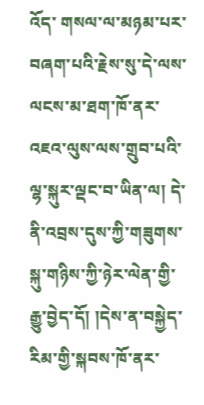འོད་ གསལ་ལ་མཉམ་པར་བཞག་པའི་རྗེས་སུ་དེ་ལས་ལངས་མ་ཐག་ཁོ་ནར་འཇའ་ལུས་ལས་གྲུབ་པའི་ལྷ་སྐུར་ལྡང་བ་ཡིན་ལ། དེ་ནི་འབྲས་དུས་ཀྱི་གཟུགས་སྐུ་གཉིས་ཀྱི་ཉེར་ལེན་གྱི་རྒྱུ་བྱེད་དོ། །དེས་ན་བསྐྱེད་རིམ་གྱི་སྐབས་ཁོ་ནར་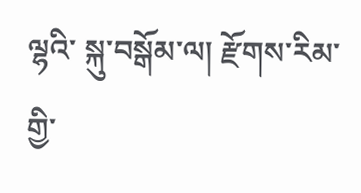ལྷའི་ སྐུ་བསྒོམ་ལ། རྫོགས་རིམ་གྱི་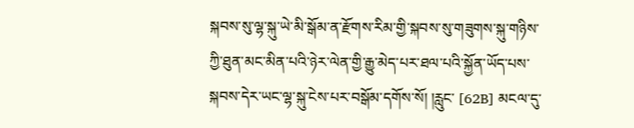སྐབས་སུ་ལྷ་སྐུ་ཡེ་མི་སྒོམ་ན་རྫོགས་རིམ་གྱི་སྐབས་སུ་གཟུགས་སྐུ་གཉིས་ཀྱི་ཐུན་མང་མིན་པའི་ཉེར་ལེན་གྱི་རྒྱུ་མེད་པར་ཐལ་པའི་སྐྱོན་ཡོད་པས་སྐབས་དེར་ཡང་ལྷ་སྐུ་ངེས་པར་བསྒོམ་དགོས་སོ། །རླུང་ [62B] མངལ་དུ་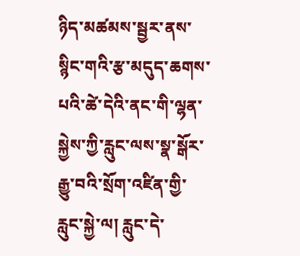ཉིད་མཚམས་སྦྱར་ནས་སྙིང་གའི་རྩ་མདུད་ཆགས་པའི་ཚེ་དེའི་ནང་གི་ལྷན་སྐྱེས་ཀྱི་རླུང་ལས་སྣ་སྒོར་རྒྱུ་བའི་སྲོག་འཛིན་གྱི་རླུང་སྐྱེ་ལ། རླུང་དེ་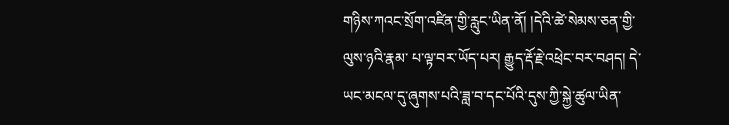གཉིས་ཀའང་སྲོག་འཛིན་གྱི་རླུང་ཡིན་ནོ། །དེའི་ཚེ་སེམས་ཅན་གྱི་ལུས་ཉའི་རྣམ་ པ་ལྟ་བར་ཡོད་པར། རྒྱུད་རྡོ་རྗེ་འཕྲེང་བར་བཤད། དེ་ཡང་མངལ་དུ་ཞུགས་པའི་ཟླ་བ་དང་པོའི་དུས་ཀྱི་སྐྱེ་ཚུལ་ཡིན་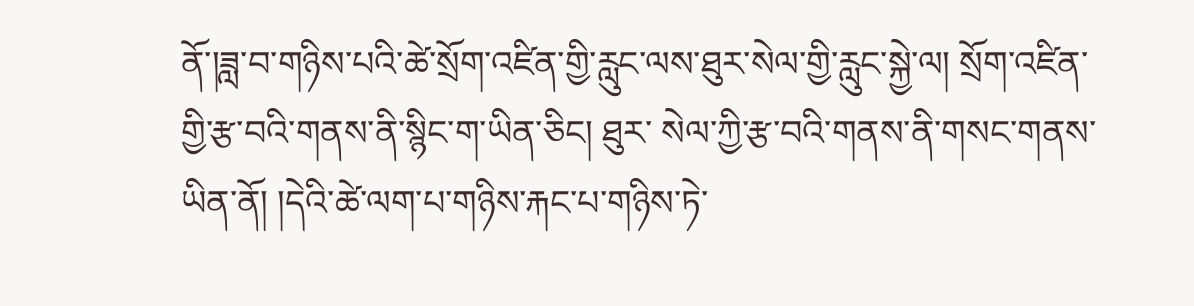ནོ་།ཟླ་བ་གཉིས་པའི་ཚེ་སྲོག་འཛིན་གྱི་རླུང་ལས་ཐུར་སེལ་གྱི་རླུང་སྐྱེ་ལ། སྲོག་འཛིན་གྱི་རྩ་བའི་གནས་ནི་སྙིང་ག་ཡིན་ཅིང། ཐུར་ སེལ་ཀྱི་རྩ་བའི་གནས་ནི་གསང་གནས་ཡིན་ནོ། །དེའི་ཚེ་ལག་པ་གཉིས་རྐང་པ་གཉིས་ཏེ་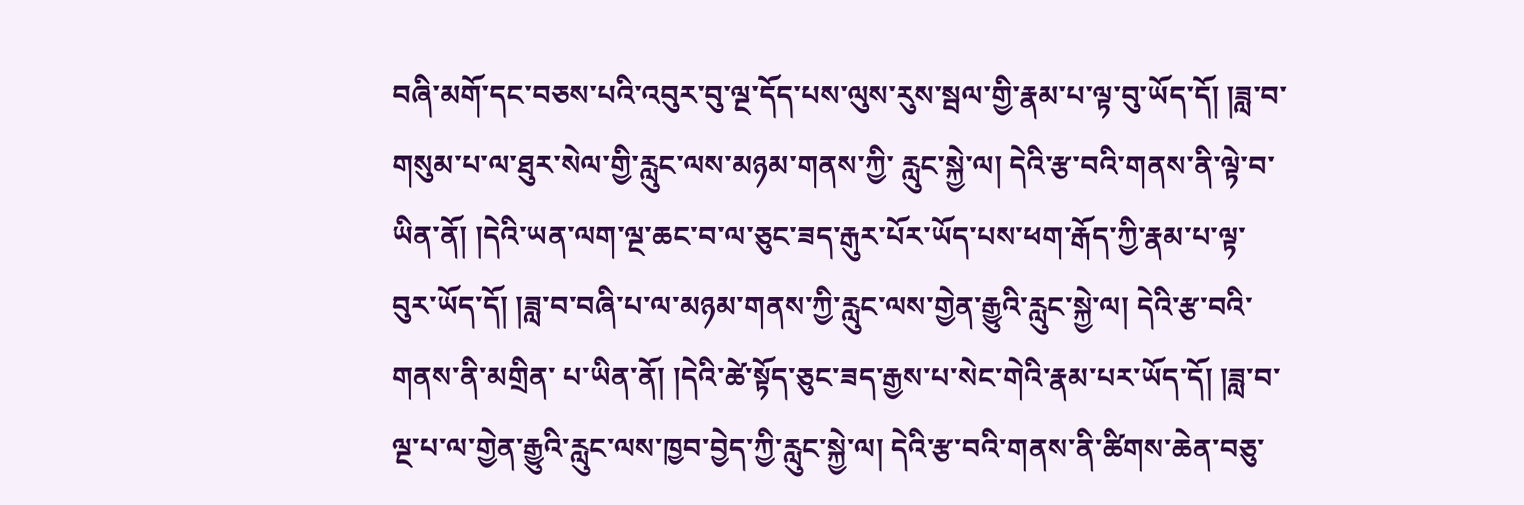བཞི་མགོ་དང་བཅས་པའི་འབུར་བུ་ལྔ་དོད་པས་ལུས་རུས་སྦལ་གྱི་རྣམ་པ་ལྟ་བུ་ཡོད་དོ། །ཟླ་བ་གསུམ་པ་ལ་ཐུར་སེལ་གྱི་རླུང་ལས་མཉམ་གནས་ཀྱི་ རླུང་སྐྱེ་ལ། དེའི་རྩ་བའི་གནས་ནི་ལྟེ་བ་ཡིན་ནོ། །དེའི་ཡན་ལག་ལྔ་ཆང་བ་ལ་ཅུང་ཟད་རྒུར་པོར་ཡོད་པས་ཕག་རྒོད་ཀྱི་རྣམ་པ་ལྟ་བུར་ཡོད་དོ། །ཟླ་བ་བཞི་པ་ལ་མཉམ་གནས་ཀྱི་རླུང་ལས་གྱེན་རྒྱུའི་རླུང་སྐྱེ་ལ། དེའི་རྩ་བའི་གནས་ནི་མགྲིན་ པ་ཡིན་ནོ། །དེའི་ཚེ་སྟོད་ཅུང་ཟད་རྒྱས་པ་སེང་གེའི་རྣམ་པར་ཡོད་དོ། །ཟླ་བ་ལྔ་པ་ལ་གྱེན་རྒྱུའི་རླུང་ལས་ཁྱབ་བྱེད་ཀྱི་རླུང་སྐྱེ་ལ། དེའི་རྩ་བའི་གནས་ནི་ཚིགས་ཆེན་བཅུ་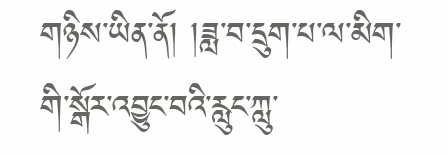གཉིས་ཡིན་ནོ། །ཟླ་བ་དྲུག་པ་ལ་མིག་གི་སྒོར་འབྱུང་བའི་རླུང་ཀླུ་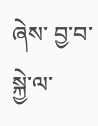ཞེས་ བྱ་བ་སྐྱེ་ལ་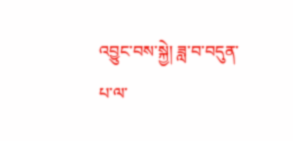འབྱུང་བས་སྐྱེ། ཟླ་བ་བདུན་པ་ལ་